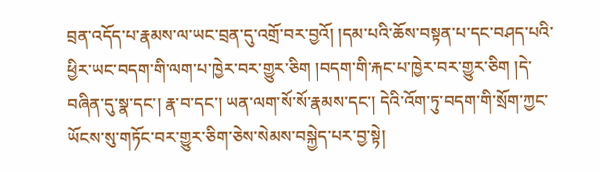བྲན་འདོད་པ་རྣམས་ལ་ཡང་བྲན་དུ་འགྲོ་བར་བྱའོ། །དམ་པའི་ཆོས་བསྟན་པ་དང་བཤད་པའི་ཕྱིར་ཡང་བདག་གི་ལག་པ་ཁྱེར་བར་གྱུར་ཅིག །བདག་གི་རྐང་པ་ཁྱེར་བར་གྱུར་ཅིག །དེ་བཞིན་དུ་སྣ་དང་། རྣ་བ་དང་། ཡན་ལག་སོ་སོ་རྣམས་དང་། དེའི་འོག་ཏུ་བདག་གི་སྲོག་ཀྱང་ཡོངས་སུ་གཏོང་བར་གྱུར་ཅིག་ཅེས་སེམས་བསྐྱེད་པར་བྱ་སྟེ།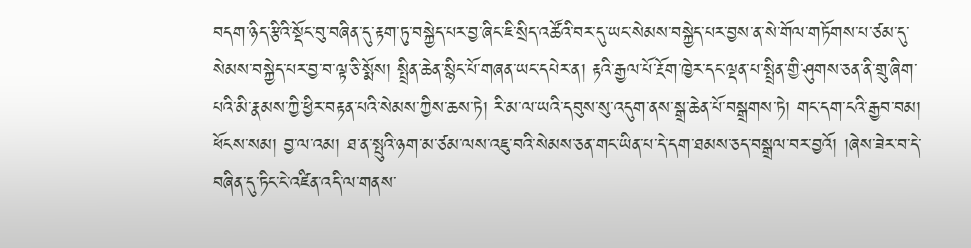བདག་ཉིད་རྩིའི་སྡོང་བུ་བཞིན་དུ་རྟག་ཏུ་བསྐྱེད་པར་བྱ་ཞིང་ཇི་སྲིད་འཚོའི་བར་དུ་ཡང་སེམས་བསྐྱེད་པར་བྱས་ན་སེ་གོལ་གཏོགས་པ་ཙམ་དུ་སེམས་བསྐྱེད་པར་བྱ་བ་ལྟ་ཅི་སྨོས། སྤྲིན་ཆེན་སྙིང་པོ་གཞན་ཡང་དཔེར་ན། རྟའི་རྒྱལ་པོ་རྔོག་ཁྱེར་དང་ལྡན་པ་སྤྲིན་གྱི་ཤུགས་ཅན་ནི་གྲུ་ཞིག་པའི་མི་རྣམས་ཀྱི་ཕྱིར་བརྟན་པའི་སེམས་ཀྱིས་ཆས་ཏེ། རི་མ་ལ་ཡའི་དབུས་སུ་འདུག་ནས་སྒྲ་ཆེན་པོ་བསྒྲགས་ཏེ། གང་དག་ངའི་རྒྱབ་བམ། ཕོངས་སམ། བྱ་ལ་འམ། ཐ་ན་སྤུའི་ཉག་མ་ཙམ་ལས་འཇུ་བའི་སེམས་ཅན་གང་ཡིན་པ་དེ་དག་ཐམས་ཅད་བསྒྲལ་བར་བྱའོ། །ཞེས་ཟེར་བ་དེ་བཞིན་དུ་ཏིང་ངེ་འཛིན་འདི་ལ་གནས་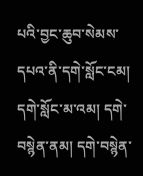པའི་བྱང་ཆུབ་སེམས་དཔའ་ནི་དགེ་སློང་ངམ། དགེ་སློང་མ་འམ། དགེ་བསྙེན་ནམ། དགེ་བསྙེན་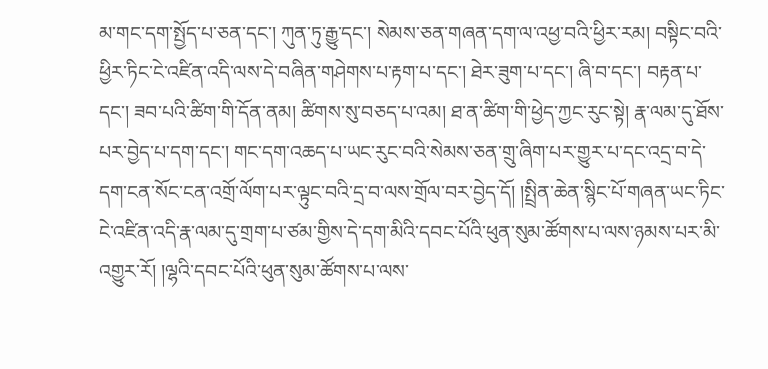མ་གང་དག་སྤྱོད་པ་ཅན་དང་། ཀུན་ཏུ་རྒྱུ་དང་། སེམས་ཅན་གཞན་དག་ལ་འཕྱ་བའི་ཕྱིར་རམ། བསྟིང་བའི་ཕྱིར་ཏིང་ངེ་འཛིན་འདི་ལས་དེ་བཞིན་གཤེགས་པ་རྟག་པ་དང་། ཐེར་ཟུག་པ་དང་། ཞི་བ་དང་། བརྟན་པ་དང་། ཟབ་པའི་ཚིག་གི་དོན་ནམ། ཚིགས་སུ་བཅད་པ་འམ། ཐ་ན་ཚིག་གི་ཕྱེད་ཀྱང་རུང་སྟེ། རྣ་ལམ་དུ་ཐོས་པར་བྱེད་པ་དག་དང་། གང་དག་འཆད་པ་ཡང་རུང་བའི་སེམས་ཅན་གྲུ་ཞིག་པར་གྱུར་པ་དང་འདྲ་བ་དེ་དག་ངན་སོང་ངན་འགྲོ་ལོག་པར་ལྟུང་བའི་དྲ་བ་ལས་གྲོལ་བར་བྱེད་དོ། །སྤྲིན་ཆེན་སྙིང་པོ་གཞན་ཡང་ཏིང་ངེ་འཛིན་འདི་རྣ་ལམ་དུ་གྲག་པ་ཙམ་གྱིས་དེ་དག་མིའི་དབང་པོའི་ཕུན་སུམ་ཚོགས་པ་ལས་ཉམས་པར་མི་འགྱུར་རོ། །ལྷའི་དབང་པོའི་ཕུན་སུམ་ཚོགས་པ་ལས་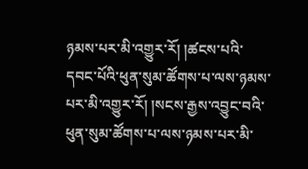ཉམས་པར་མི་འགྱུར་རོ། །ཚངས་པའི་དབང་པོའི་ཕུན་སུམ་ཚོགས་པ་ལས་ཉམས་པར་མི་འགྱུར་རོ། །སངས་རྒྱས་འབྱུང་བའི་ཕུན་སུམ་ཚོགས་པ་ལས་ཉམས་པར་མི་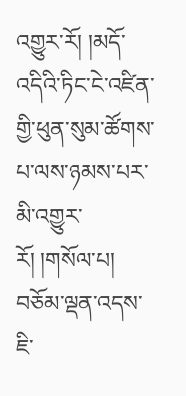འགྱུར་རོ། །མདོ་འདིའི་ཏིང་ངེ་འཛིན་གྱི་ཕུན་སུམ་ཚོགས་པ་ལས་ཉམས་པར་མི་འགྱུར་རོ། །གསོལ་པ། བཅོམ་ལྡན་འདས་ཇི་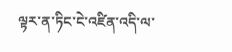ལྟར་ན་ཏིང་ངེ་འཛིན་འདི་ལ་